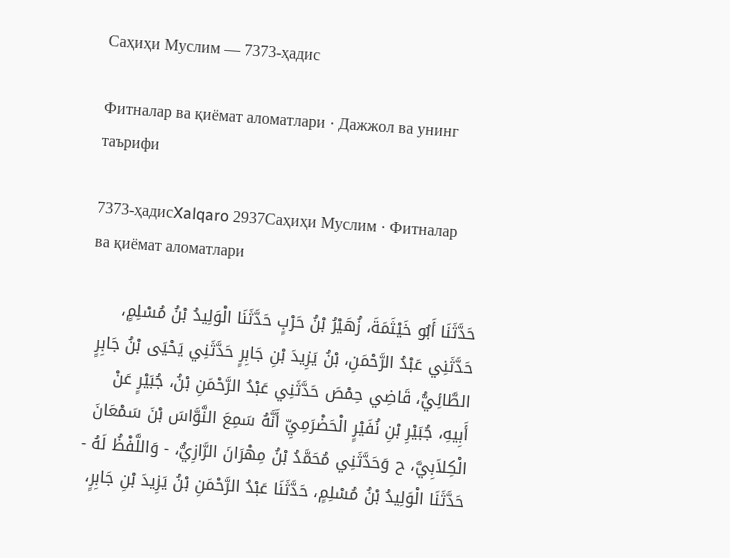Саҳиҳи Муслим — 7373-ҳадис

Фитналар ва қиёмат аломатлари · Дажжол ва унинг таърифи

7373-ҳадисXalqaro 2937Саҳиҳи Муслим · Фитналар ва қиёмат аломатлари

حَدَّثَنَا أَبُو خَيْثَمَةَ، زُهَيْرُ بْنُ حَرْبٍ حَدَّثَنَا الْوَلِيدُ بْنُ مُسْلِمٍ، حَدَّثَنِي عَبْدُ الرَّحْمَنِ، بْنُ يَزِيدَ بْنِ جَابِرٍ حَدَّثَنِي يَحْيَى بْنُ جَابِرٍ الطَّائِيُّ، قَاضِي حِمْصَ حَدَّثَنِي عَبْدُ الرَّحْمَنِ بْنُ، جُبَيْرٍ عَنْ أَبِيهِ، جُبَيْرِ بْنِ نُفَيْرٍ الْحَضْرَمِيِّ أَنَّهُ سَمِعَ النَّوَّاسَ بْنَ سَمْعَانَ الْكِلاَبِيَّ، ح وَحَدَّثَنِي مُحَمَّدُ بْنُ مِهْرَانَ الرَّازِيُّ، - وَاللَّفْظُ لَهُ - حَدَّثَنَا الْوَلِيدُ بْنُ مُسْلِمٍ، حَدَّثَنَا عَبْدُ الرَّحْمَنِ بْنُ يَزِيدَ بْنِ جَابِرٍ،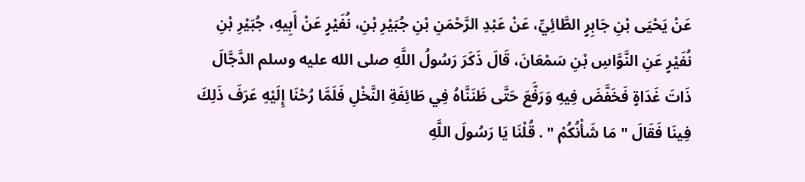عَنْ يَحْيَى بْنِ جَابِرٍ الطَّائِيِّ، عَنْ عَبْدِ الرَّحْمَنِ بْنِ جُبَيْرِ بْنِ، نُفَيْرٍ عَنْ أَبِيهِ، جُبَيْرِ بْنِ نُفَيْرٍ عَنِ النَّوَّاسِ بْنِ سَمْعَانَ، قَالَ ذَكَرَ رَسُولُ اللَّهِ صلى الله عليه وسلم الدَّجَّالَ ذَاتَ غَدَاةٍ فَخَفَّضَ فِيهِ وَرَفَّعَ حَتَّى ظَنَنَّاهُ فِي طَائِفَةِ النَّخْلِ فَلَمَّا رُحْنَا إِلَيْهِ عَرَفَ ذَلِكَ فِينَا فَقَالَ " مَا شَأْنُكُمْ " . قُلْنَا يَا رَسُولَ اللَّهِ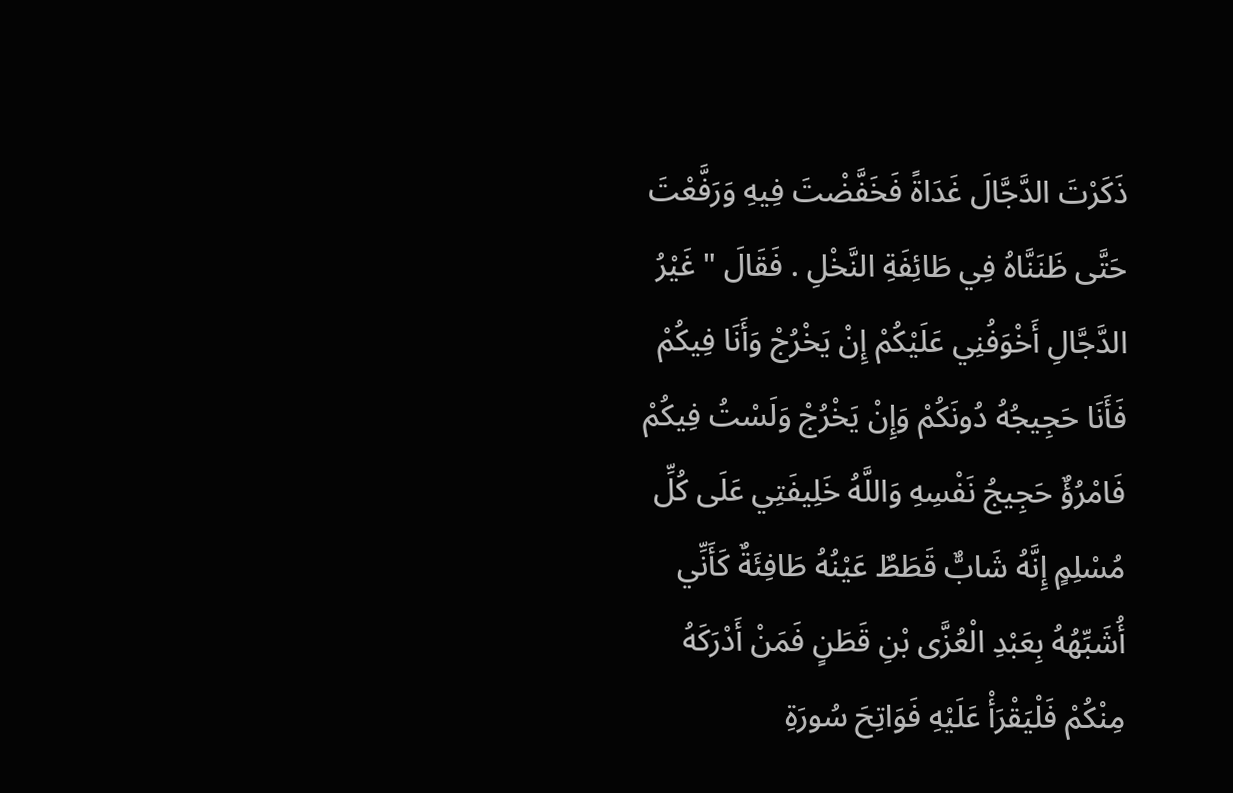ذَكَرْتَ الدَّجَّالَ غَدَاةً فَخَفَّضْتَ فِيهِ وَرَفَّعْتَ حَتَّى ظَنَنَّاهُ فِي طَائِفَةِ النَّخْلِ . فَقَالَ " غَيْرُ الدَّجَّالِ أَخْوَفُنِي عَلَيْكُمْ إِنْ يَخْرُجْ وَأَنَا فِيكُمْ فَأَنَا حَجِيجُهُ دُونَكُمْ وَإِنْ يَخْرُجْ وَلَسْتُ فِيكُمْ فَامْرُؤٌ حَجِيجُ نَفْسِهِ وَاللَّهُ خَلِيفَتِي عَلَى كُلِّ مُسْلِمٍ إِنَّهُ شَابٌّ قَطَطٌ عَيْنُهُ طَافِئَةٌ كَأَنِّي أُشَبِّهُهُ بِعَبْدِ الْعُزَّى بْنِ قَطَنٍ فَمَنْ أَدْرَكَهُ مِنْكُمْ فَلْيَقْرَأْ عَلَيْهِ فَوَاتِحَ سُورَةِ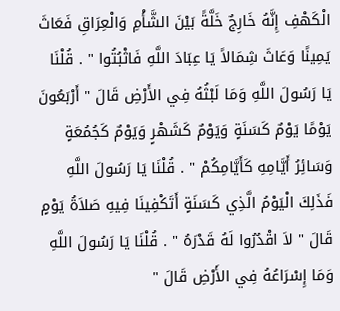الْكَهْفِ إِنَّهُ خَارِجٌ خَلَّةً بَيْنَ الشَّأْمِ وَالْعِرَاقِ فَعَاثَ يَمِينًا وَعَاثَ شِمَالاً يَا عِبَادَ اللَّهِ فَاثْبُتُوا " . قُلْنَا يَا رَسُولَ اللَّهِ وَمَا لَبْثُهُ فِي الأَرْضِ قَالَ " أَرْبَعُونَ يَوْمًا يَوْمٌ كَسَنَةٍ وَيَوْمٌ كَشَهْرٍ وَيَوْمٌ كَجُمُعَةٍ وَسَائِرُ أَيَّامِهِ كَأَيَّامِكُمْ " . قُلْنَا يَا رَسُولَ اللَّهِ فَذَلِكَ الْيَوْمُ الَّذِي كَسَنَةٍ أَتَكْفِينَا فِيهِ صَلاَةُ يَوْمٍ قَالَ " لاَ اقْدُرُوا لَهُ قَدْرَهُ " . قُلْنَا يَا رَسُولَ اللَّهِ وَمَا إِسْرَاعُهُ فِي الأَرْضِ قَالَ "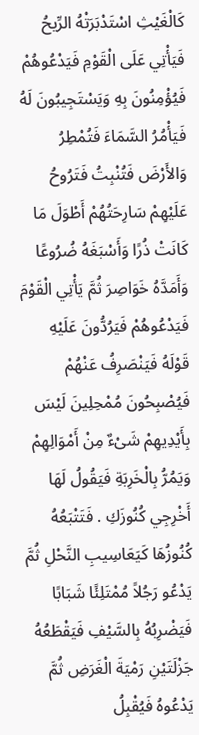كَالْغَيْثِ اسْتَدْبَرَتْهُ الرِّيحُ فَيَأْتِي عَلَى الْقَوْمِ فَيَدْعُوهُمْ فَيُؤْمِنُونَ بِهِ وَيَسْتَجِيبُونَ لَهُ فَيَأْمُرُ السَّمَاءَ فَتُمْطِرُ وَالأَرْضَ فَتُنْبِتُ فَتَرُوحُ عَلَيْهِمْ سَارِحَتُهُمْ أَطْوَلَ مَا كَانَتْ ذُرًا وَأَسْبَغَهُ ضُرُوعًا وَأَمَدَّهُ خَوَاصِرَ ثُمَّ يَأْتِي الْقَوْمَ فَيَدْعُوهُمْ فَيَرُدُّونَ عَلَيْهِ قَوْلَهُ فَيَنْصَرِفُ عَنْهُمْ فَيُصْبِحُونَ مُمْحِلِينَ لَيْسَ بِأَيْدِيهِمْ شَىْءٌ مِنْ أَمْوَالِهِمْ وَيَمُرُّ بِالْخَرِبَةِ فَيَقُولُ لَهَا أَخْرِجِي كُنُوزَكِ . فَتَتْبَعُهُ كُنُوزُهَا كَيَعَاسِيبِ النَّحْلِ ثُمَّ يَدْعُو رَجُلاً مُمْتَلِئًا شَبَابًا فَيَضْرِبُهُ بِالسَّيْفِ فَيَقْطَعُهُ جَزْلَتَيْنِ رَمْيَةَ الْغَرَضِ ثُمَّ يَدْعُوهُ فَيُقْبِلُ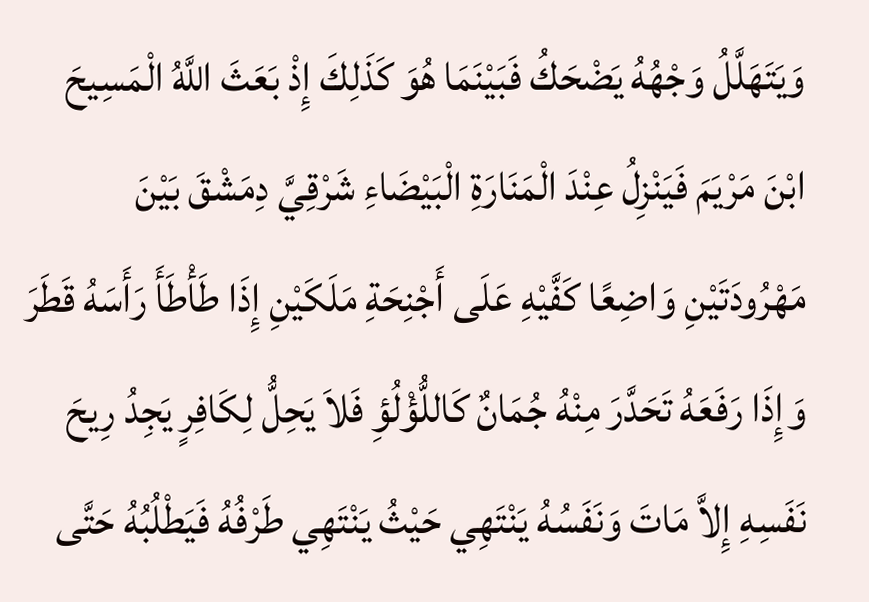وَيَتَهَلَّلُ وَجْهُهُ يَضْحَكُ فَبَيْنَمَا هُوَ كَذَلِكَ إِذْ بَعَثَ اللَّهُ الْمَسِيحَ ابْنَ مَرْيَمَ فَيَنْزِلُ عِنْدَ الْمَنَارَةِ الْبَيْضَاءِ شَرْقِيَّ دِمَشْقَ بَيْنَ مَهْرُودَتَيْنِ وَاضِعًا كَفَّيْهِ عَلَى أَجْنِحَةِ مَلَكَيْنِ إِذَا طَأْطَأَ رَأَسَهُ قَطَرَ وَإِذَا رَفَعَهُ تَحَدَّرَ مِنْهُ جُمَانٌ كَاللُّؤْلُؤِ فَلاَ يَحِلُّ لِكَافِرٍ يَجِدُ رِيحَ نَفَسِهِ إِلاَّ مَاتَ وَنَفَسُهُ يَنْتَهِي حَيْثُ يَنْتَهِي طَرْفُهُ فَيَطْلُبُهُ حَتَّى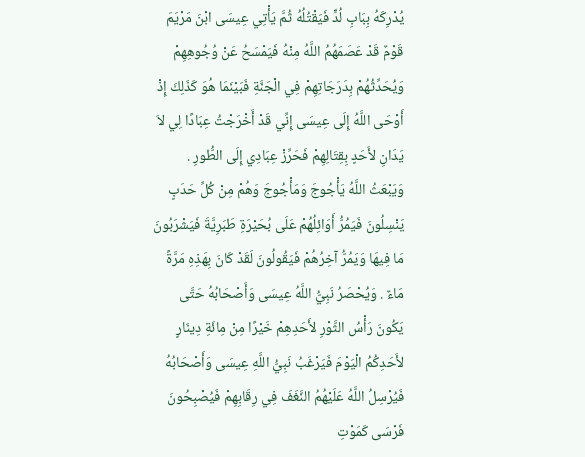يُدْرِكَهُ بِبَابِ لُدٍّ فَيَقْتُلُهُ ثُمَّ يَأْتِي عِيسَى ابْنَ مَرْيَمَ قَوْمٌ قَدْ عَصَمَهُمُ اللَّهُ مِنْهُ فَيَمْسَحُ عَنْ وُجُوهِهِمْ وَيُحَدِّثُهُمْ بِدَرَجَاتِهِمْ فِي الْجَنَّةِ فَبَيْنَمَا هُوَ كَذَلِكَ إِذْ أَوْحَى اللَّهُ إِلَى عِيسَى إِنِّي قَدْ أَخْرَجْتُ عِبَادًا لِي لاَ يَدَانِ لأَحَدٍ بِقِتَالِهِمْ فَحَرِّزْ عِبَادِي إِلَى الطُّورِ . وَيَبْعَثُ اللَّهُ يَأْجُوجَ وَمَأْجُوجَ وَهُمْ مِنْ كُلِّ حَدَبٍ يَنْسِلُونَ فَيَمُرُّ أَوَائِلُهُمْ عَلَى بُحَيْرَةِ طَبَرِيَّةَ فَيَشْرَبُونَ مَا فِيهَا وَيَمُرُّ آخِرُهُمْ فَيَقُولُونَ لَقَدْ كَانَ بِهَذِهِ مَرَّةً مَاءٌ . وَيُحْصَرُ نَبِيُّ اللَّهُ عِيسَى وَأَصْحَابُهُ حَتَّى يَكُونَ رَأْسُ الثَّوْرِ لأَحَدِهِمْ خَيْرًا مِنْ مِائَةِ دِينَارٍ لأَحَدِكُمُ الْيَوْمَ فَيَرْغَبُ نَبِيُّ اللَّهِ عِيسَى وَأَصْحَابُهُ فَيُرْسِلُ اللَّهُ عَلَيْهُمُ النَّغَفَ فِي رِقَابِهِمْ فَيُصْبِحُونَ فَرْسَى كَمَوْتِ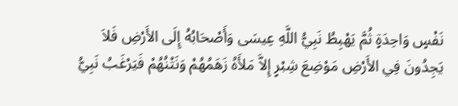نَفْسٍ وَاحِدَةٍ ثُمَّ يَهْبِطُ نَبِيُّ اللَّهِ عِيسَى وَأَصْحَابُهُ إِلَى الأَرْضِ فَلاَ يَجِدُونَ فِي الأَرْضِ مَوْضِعَ شِبْرٍ إِلاَّ مَلأَهُ زَهَمُهُمْ وَنَتْنُهُمْ فَيَرْغَبُ نَبِيُّ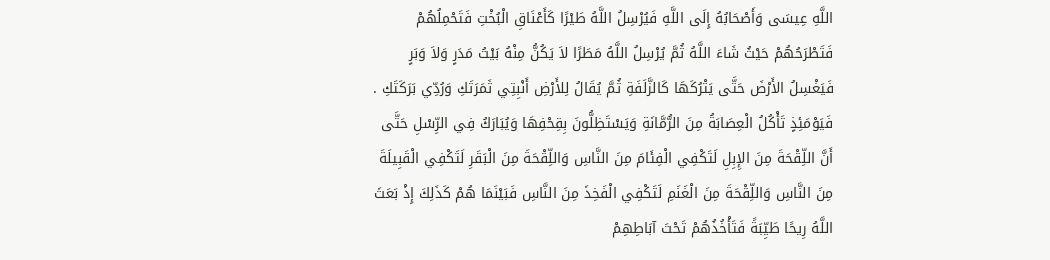اللَّهِ عِيسَى وَأَصْحَابُهُ إِلَى اللَّهِ فَيُرْسِلُ اللَّهُ طَيْرًا كَأَعْنَاقِ الْبُخْتِ فَتَحْمِلُهُمْ فَتَطْرَحُهُمْ حَيْثُ شَاءَ اللَّهُ ثُمَّ يُرْسِلُ اللَّهُ مَطَرًا لاَ يَكُنُّ مِنْهُ بَيْتُ مَدَرٍ وَلاَ وَبَرٍ فَيَغْسِلُ الأَرْضَ حَتَّى يَتْرُكَهَا كَالزَّلَفَةِ ثُمَّ يُقَالُ لِلأَرْضِ أَنْبِتِي ثَمَرَتَكِ وَرُدِّي بَرَكَتَكِ . فَيَوْمَئِذٍ تَأْكُلُ الْعِصَابَةُ مِنَ الرُّمَّانَةِ وَيَسْتَظِلُّونَ بِقِحْفِهَا وَيُبَارَكُ فِي الرِّسْلِ حَتَّى أَنَّ اللِّقْحَةَ مِنَ الإِبِلِ لَتَكْفِي الْفِئَامَ مِنَ النَّاسِ وَاللِّقْحَةَ مِنَ الْبَقَرِ لَتَكْفِي الْقَبِيلَةَ مِنَ النَّاسِ وَاللِّقْحَةَ مِنَ الْغَنَمِ لَتَكْفِي الْفَخِذَ مِنَ النَّاسِ فَبَيْنَمَا هُمْ كَذَلِكَ إِذْ بَعَثَ اللَّهُ رِيحًا طَيِّبَةً فَتَأْخُذُهُمْ تَحْتَ آبَاطِهِمْ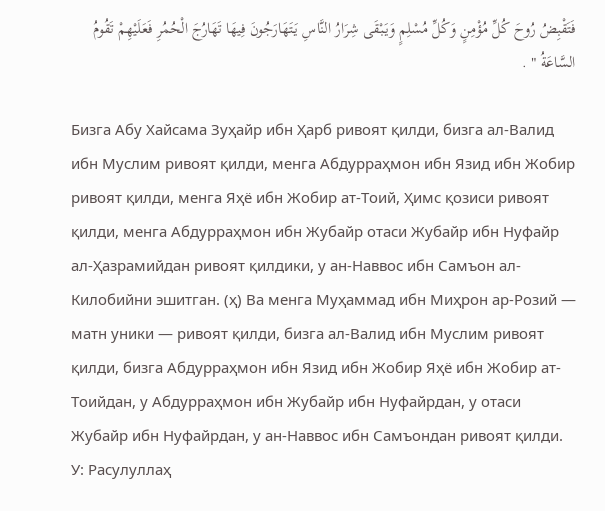فَتَقْبِضُ رُوحَ كُلِّ مُؤْمِنٍ وَكُلِّ مُسْلِمٍ وَيَبْقَى شِرَارُ النَّاسِ يَتَهَارَجُونَ فِيهَا تَهَارُجَ الْحُمُرِ فَعَلَيْهِمْ تَقُومُ السَّاعَةُ " .

Бизга Абу Хайсама Зуҳайр ибн Ҳарб ривоят қилди, бизга ал-Валид ибн Муслим ривоят қилди, менга Абдурраҳмон ибн Язид ибн Жобир ривоят қилди, менга Яҳё ибн Жобир ат-Тоий, Ҳимс қозиси ривоят қилди, менга Абдурраҳмон ибн Жубайр отаси Жубайр ибн Нуфайр ал-Ҳазрамийдан ривоят қилдики, у ан-Наввос ибн Самъон ал-Килобийни эшитган. (ҳ) Ва менга Муҳаммад ибн Миҳрон ар-Розий — матн уники — ривоят қилди, бизга ал-Валид ибн Муслим ривоят қилди, бизга Абдурраҳмон ибн Язид ибн Жобир Яҳё ибн Жобир ат-Тоийдан, у Абдурраҳмон ибн Жубайр ибн Нуфайрдан, у отаси Жубайр ибн Нуфайрдан, у ан-Наввос ибн Самъондан ривоят қилди. У: Расулуллаҳ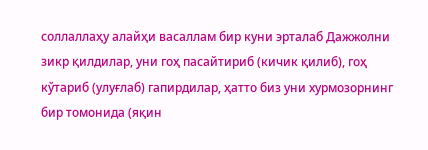соллаллаҳу алайҳи васаллам бир куни эрталаб Дажжолни зикр қилдилар, уни гоҳ пасайтириб (кичик қилиб), гоҳ кўтариб (улуғлаб) гапирдилар, ҳатто биз уни хурмозорнинг бир томонида (яқин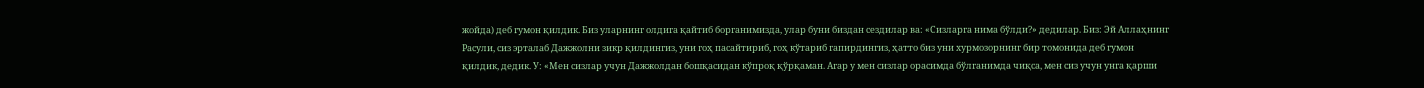жойда) деб гумон қилдик. Биз уларнинг олдига қайтиб борганимизда, улар буни биздан сездилар ва: «Сизларга нима бўлди?» дедилар. Биз: Эй Аллаҳнинг Расули, сиз эрталаб Дажжолни зикр қилдингиз, уни гоҳ пасайтириб, гоҳ кўтариб гапирдингиз, ҳатто биз уни хурмозорнинг бир томонида деб гумон қилдик, дедик. У: «Мен сизлар учун Дажжолдан бошқасидан кўпроқ қўрқаман. Агар у мен сизлар орасимда бўлганимда чиқса, мен сиз учун унга қарши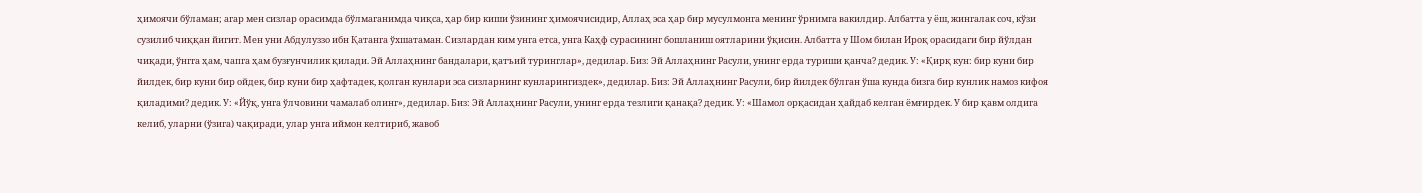ҳимоячи бўламан; агар мен сизлар орасимда бўлмаганимда чиқса, ҳар бир киши ўзининг ҳимоячисидир, Аллаҳ эса ҳар бир мусулмонга менинг ўрнимга вакилдир. Албатта у ёш, жингалак соч, кўзи сузилиб чиққан йигит. Мен уни Абдулуззо ибн Қатанга ўхшатаман. Сизлардан ким унга етса, унга Каҳф сурасининг бошланиш оятларини ўқисин. Албатта у Шом билан Ироқ орасидаги бир йўлдан чиқади, ўнгга ҳам, чапга ҳам бузғунчилик қилади. Эй Аллаҳнинг бандалари, қатъий туринглар», дедилар. Биз: Эй Аллаҳнинг Расули, унинг ерда туриши қанча? дедик. У: «Қирқ кун: бир куни бир йилдек, бир куни бир ойдек, бир куни бир ҳафтадек, қолган кунлари эса сизларнинг кунларингиздек», дедилар. Биз: Эй Аллаҳнинг Расули, бир йилдек бўлган ўша кунда бизга бир кунлик намоз кифоя қиладими? дедик. У: «Йўқ, унга ўлчовини чамалаб олинг», дедилар. Биз: Эй Аллаҳнинг Расули, унинг ерда тезлиги қанақа? дедик. У: «Шамол орқасидан ҳайдаб келган ёмғирдек. У бир қавм олдига келиб, уларни (ўзига) чақиради, улар унга иймон келтириб, жавоб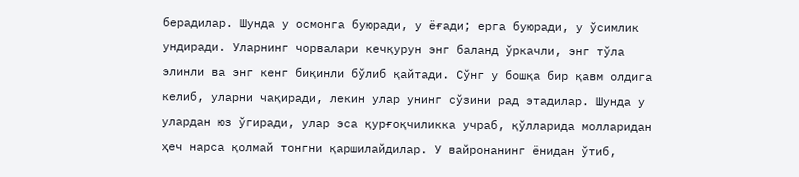берадилар. Шунда у осмонга буюради, у ёғади; ерга буюради, у ўсимлик ундиради. Уларнинг чорвалари кечқурун энг баланд ўркачли, энг тўла элинли ва энг кенг биқинли бўлиб қайтади. Сўнг у бошқа бир қавм олдига келиб, уларни чақиради, лекин улар унинг сўзини рад этадилар. Шунда у улардан юз ўгиради, улар эса қурғоқчиликка учраб, қўлларида молларидан ҳеч нарса қолмай тонгни қаршилайдилар. У вайронанинг ёнидан ўтиб,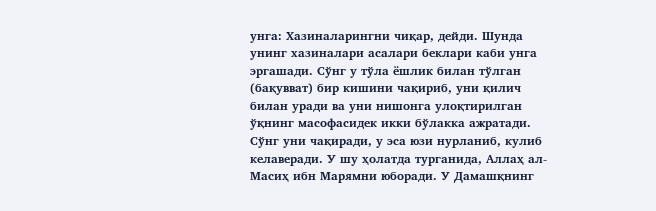унга: Хазиналарингни чиқар, дейди. Шунда унинг хазиналари асалари беклари каби унга эргашади. Сўнг у тўла ёшлик билан тўлган (бақувват) бир кишини чақириб, уни қилич билан уради ва уни нишонга улоқтирилган ўқнинг масофасидек икки бўлакка ажратади. Сўнг уни чақиради, у эса юзи нурланиб, кулиб келаверади. У шу ҳолатда турганида, Аллаҳ ал-Масиҳ ибн Марямни юборади. У Дамашқнинг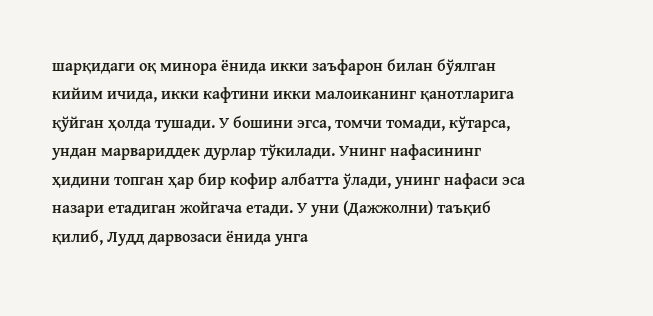шарқидаги оқ минора ёнида икки заъфарон билан бўялган кийим ичида, икки кафтини икки малоиканинг қанотларига қўйган ҳолда тушади. У бошини эгса, томчи томади, кўтарса, ундан марвариддек дурлар тўкилади. Унинг нафасининг ҳидини топган ҳар бир кофир албатта ўлади, унинг нафаси эса назари етадиган жойгача етади. У уни (Дажжолни) таъқиб қилиб, Лудд дарвозаси ёнида унга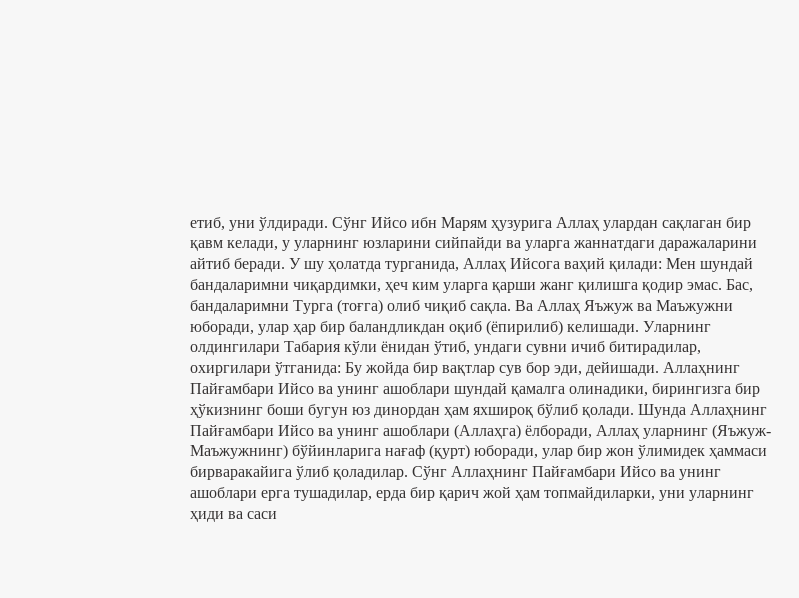етиб, уни ўлдиради. Сўнг Ийсо ибн Марям ҳузурига Аллаҳ улардан сақлаган бир қавм келади, у уларнинг юзларини сийпайди ва уларга жаннатдаги даражаларини айтиб беради. У шу ҳолатда турганида, Аллаҳ Ийсога ваҳий қилади: Мен шундай бандаларимни чиқардимки, ҳеч ким уларга қарши жанг қилишга қодир эмас. Бас, бандаларимни Турга (тоғга) олиб чиқиб сақла. Ва Аллаҳ Яъжуж ва Маъжужни юборади, улар ҳар бир баландликдан оқиб (ёпирилиб) келишади. Уларнинг олдингилари Табария кўли ёнидан ўтиб, ундаги сувни ичиб битирадилар, охиргилари ўтганида: Бу жойда бир вақтлар сув бор эди, дейишади. Аллаҳнинг Пайғамбари Ийсо ва унинг ашоблари шундай қамалга олинадики, бирингизга бир ҳўкизнинг боши бугун юз динордан ҳам яхшироқ бўлиб қолади. Шунда Аллаҳнинг Пайғамбари Ийсо ва унинг ашоблари (Аллаҳга) ёлборади, Аллаҳ уларнинг (Яъжуж-Маъжужнинг) бўйинларига нағаф (қурт) юборади, улар бир жон ўлимидек ҳаммаси бирваракайига ўлиб қоладилар. Сўнг Аллаҳнинг Пайғамбари Ийсо ва унинг ашоблари ерга тушадилар, ерда бир қарич жой ҳам топмайдиларки, уни уларнинг ҳиди ва саси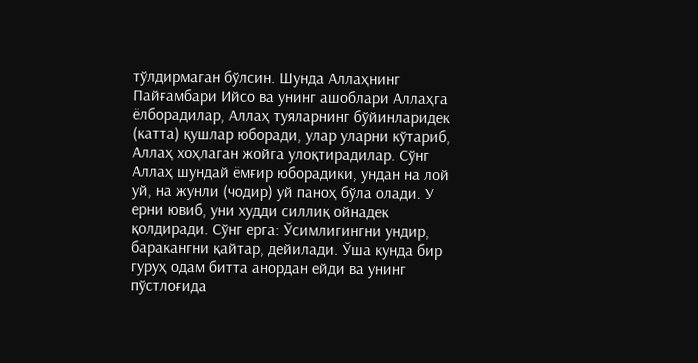тўлдирмаган бўлсин. Шунда Аллаҳнинг Пайғамбари Ийсо ва унинг ашоблари Аллаҳга ёлборадилар, Аллаҳ туяларнинг бўйинларидек (катта) қушлар юборади, улар уларни кўтариб, Аллаҳ хоҳлаган жойга улоқтирадилар. Сўнг Аллаҳ шундай ёмғир юборадики, ундан на лой уй, на жунли (чодир) уй паноҳ бўла олади. У ерни ювиб, уни худди силлиқ ойнадек қолдиради. Сўнг ерга: Ўсимлигингни ундир, баракангни қайтар, дейилади. Ўша кунда бир гуруҳ одам битта анордан ейди ва унинг пўстлоғида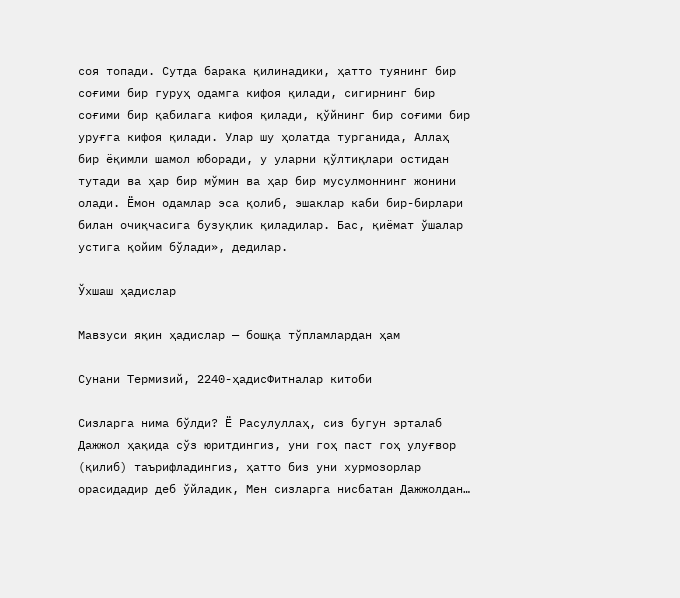соя топади. Сутда барака қилинадики, ҳатто туянинг бир соғими бир гуруҳ одамга кифоя қилади, сигирнинг бир соғими бир қабилага кифоя қилади, қўйнинг бир соғими бир уруғга кифоя қилади. Улар шу ҳолатда турганида, Аллаҳ бир ёқимли шамол юборади, у уларни қўлтиқлари остидан тутади ва ҳар бир мўмин ва ҳар бир мусулмоннинг жонини олади. Ёмон одамлар эса қолиб, эшаклар каби бир-бирлари билан очиқчасига бузуқлик қиладилар. Бас, қиёмат ўшалар устига қойим бўлади», дедилар.

Ўхшаш ҳадислар

Мавзуси яқин ҳадислар — бошқа тўпламлардан ҳам

Сунани Термизий, 2240-ҳадисФитналар китоби

Сизларга нима бўлди? Ё Расулуллаҳ, сиз бугун эрталаб Дажжол ҳақида сўз юритдингиз, уни гоҳ паст гоҳ улуғвор (қилиб) таърифладингиз, ҳатто биз уни хурмозорлар орасидадир деб ўйладик, Мен сизларга нисбатан Дажжолдан…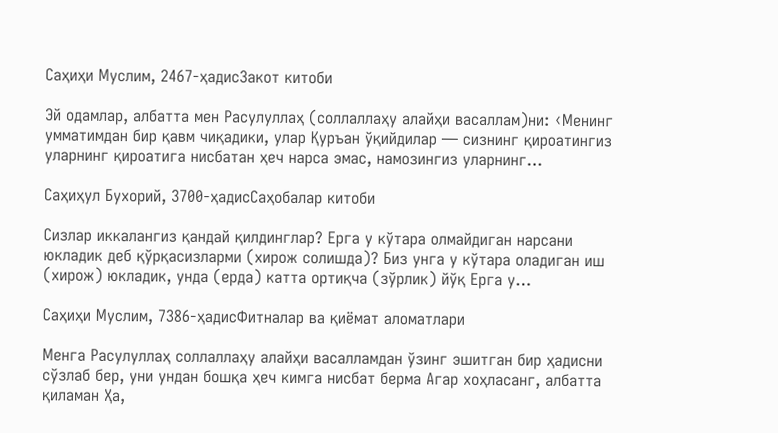Саҳиҳи Муслим, 2467-ҳадисЗакот китоби

Эй одамлар, албатта мен Расулуллаҳ (соллаллаҳу алайҳи васаллам)ни: ‹Менинг умматимдан бир қавм чиқадики, улар Қуръан ўқийдилар — сизнинг қироатингиз уларнинг қироатига нисбатан ҳеч нарса эмас, намозингиз уларнинг…

Саҳиҳул Бухорий, 3700-ҳадисСаҳобалар китоби

Сизлар иккалангиз қандай қилдинглар? Ерга у кўтара олмайдиган нарсани юкладик деб қўрқасизларми (хирож солишда)? Биз унга у кўтара оладиган иш (хирож) юкладик, унда (ерда) катта ортиқча (зўрлик) йўқ Ерга у…

Саҳиҳи Муслим, 7386-ҳадисФитналар ва қиёмат аломатлари

Менга Расулуллаҳ соллаллаҳу алайҳи васалламдан ўзинг эшитган бир ҳадисни сўзлаб бер, уни ундан бошқа ҳеч кимга нисбат берма Агар хоҳласанг, албатта қиламан Ҳа,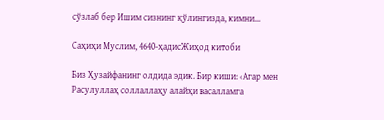сўзлаб бер Ишим сизнинг қўлингизда, кимни…

Саҳиҳи Муслим, 4640-ҳадисЖиҳод китоби

Биз Ҳузайфанинг олдида эдик. Бир киши: ‹Агар мен Расулуллаҳ соллаллаҳу алайҳи васалламга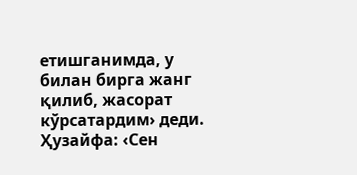етишганимда, у билан бирга жанг қилиб, жасорат кўрсатардим› деди. Ҳузайфа: ‹Сен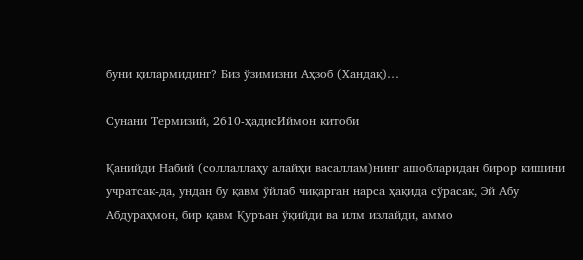буни қилармидинг? Биз ўзимизни Аҳзоб (Хандақ)…

Сунани Термизий, 2610-ҳадисИймон китоби

Қанийди Набий (соллаллаҳу алайҳи васаллам)нинг ашобларидан бирор кишини учратсак-да, ундан бу қавм ўйлаб чиқарган нарса ҳақида сўрасак, Эй Абу Абдураҳмон, бир қавм Қуръан ўқийди ва илм излайди, аммо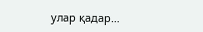улар қадар…